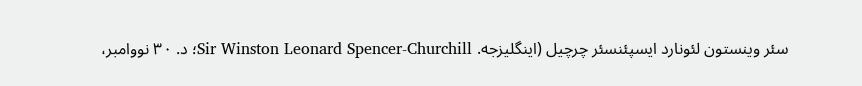سئر وینستون لئونارد ایسپئنسئر چرچیل (اینگلیزجه. Sir Winston Leonard Spencer-Churchill؛ د. ۳۰ نووامبر،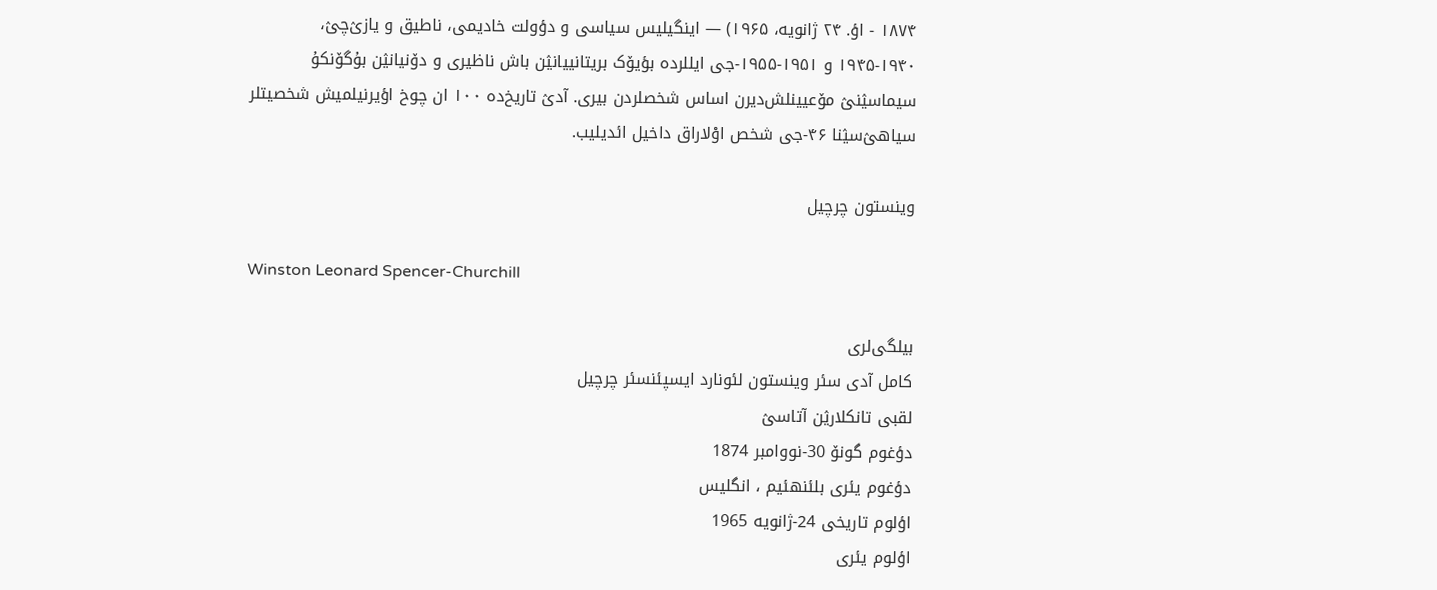۱۸۷۴ - اؤ. ۲۴ ژانویه، ۱۹۶۵) — اینگیلیس سیاسی و دؤولت خادیمی، ناطیق و یازؽ‌چؽ، ۱۹۴۰-۱۹۴۵ و ۱۹۵۱-۱۹۵۵-جی ایللرده بؤیۆک بریتانییانؽن باش ناظیری و دۆنیانؽن بۇگۆنکۇ سیماسؽنؽ مۆعیینلش‌دیرن اساس شخصلردن بیری. آدؽ تاریخ‌ده ۱۰۰ ان چوخ اؤیرنیلمیش شخصیتلر سیاهؽ‌سؽنا ۴۶-جی شخص اوْلاراق داخیل ائدیلیب.

وینستون چرچیل

Winston Leonard Spencer-Churchill

بیلگی‌لری
کامل آدی سئر وینستون لئونارد ایسپئنسئر چرچیل
لقبی تانکلارؽن آتاسؽ
دؤغوم گونۆ 30-نووامبر 1874
دؤغوم یئری بلئنهئیم ، انگلیس
اؤلوم تاریخی 24-ژانویه 1965
اؤلوم یئری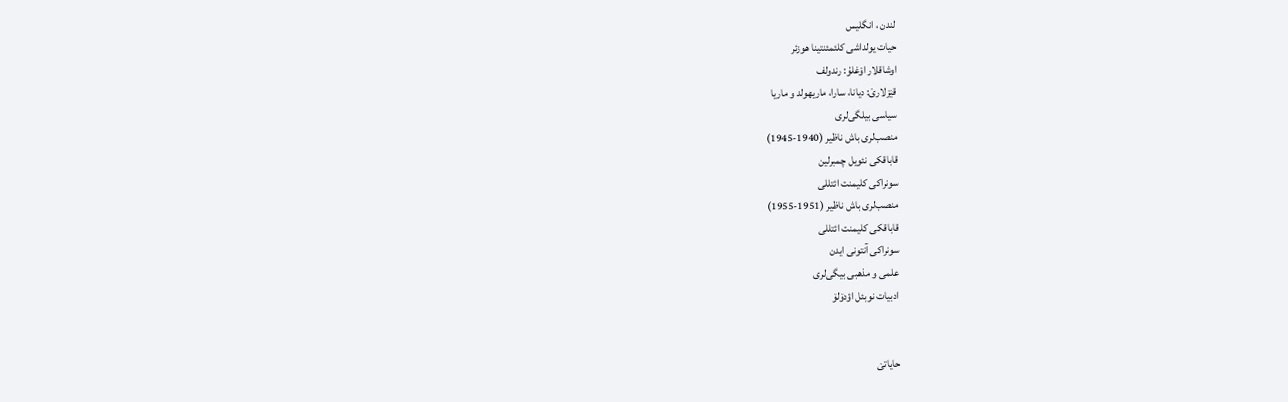لندن ، انگلیس
حیات یولداشی کلئمئنتینا هوزئر
اوشاقلار اوْغلۇ: رندولف
قؽزلارؽ: دیانا، سارا، ماریهولد و ماریا
سیاسی بیلگی‌لری
منصب‌لری باش ناظیر (1940-1945)
قاباقکی نئویل چمبرلین
سونراکی کلیمنت ائتللی
منصب‌لری باش ناظیر (1951-1955)
قاباقکی کلیمنت ائتللی
سونراکی آنتونی ایدن
علمی و مذهبی بیگی‌لری
ادبیات نوبئل اؤدۆلۆ


حایاتؽ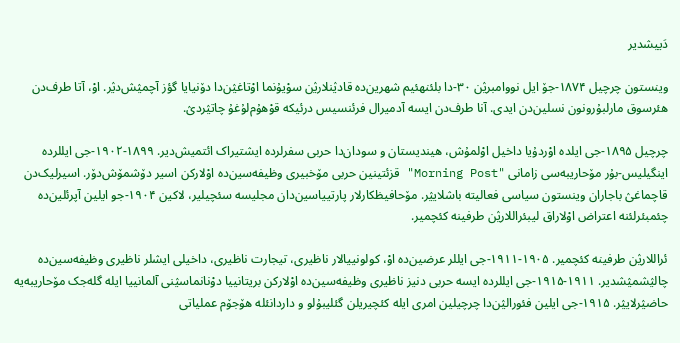دَییشدیر

وینستون چرچیل ۱۸۷۴-جۆ ایل نووامبرؽن ۳۰-دا بلئنهئیم شهرین‌ده قادؽنلارؽن سوْیۇنما اوْتاغؽن‌دا دۆنیایا گؤز آچمؽش‌دؽر. اوْ، آتا طرف‌دن هئرسوق مارلبۇرونون نسلین‌دن ایدی. آنا طرف‌دن ایسه آدمیرال فرئنسیس درئیکه قوْهۇم‌لۇغۇ چاتؽردؽ.

چرچیل ۱۸۹۵-جی ایلده اوْردۇیا داخیل اوْلمۇش، هیندیستان و سودان‌دا حربی سفرلرده ایشتیراک ائتمیش‌دیر. ۱۸۹۹-۱۹۰۲-جی ایللرده اینگیلیس-بۇر مۆحاریبه‌سی زامانی "Morning Post" قزئتینین حربی مۆخبیری وظیفه‌سین‌ده اوْلارکن اسیر دۆشمۆش‌دۆر. اسیرلیک‌دن قاچماغؽ باجاران وینستون سیاسی فعالیته باشلایؽر. مۆحافیظکارلار پارتییاسین‌دان مجلیسه سئچیلیر، لاکین ۱۹۰۴-جو ایلین آپرئلین‌ده چئمبئرلئنه اعتراض اوْلاراق لیبئراللارؽن طرفینه کئچمیر.

ئراللارؽن طرفینه کئچمیر. ۱۹۰۵-۱۹۱۱-جی ایللر عرضین‌ده اوْ، کولونییالار ناظیری، تیجارت ناظیری، داخیلی ایشلر ناظیری وظیفه‌سین‌ده چالؽشمؽشدیر. ۱۹۱۱-۱۹۱۵-جی ایللرده ایسه حربی دنیز ناظیری وظیفه‌سین‌ده اوْلارکن بریتانییا دوْنانماسؽنی آلمانییا ایله گله‌جک مۆحاریبه‌یه حاضؽرلایؽر. ۱۹۱۵-جی ایلین فئورالؽن‌دا چرچیلین امری ایله کئچیریلن گئلیبۇلو و داردانئله هۆجۆم عملیاتی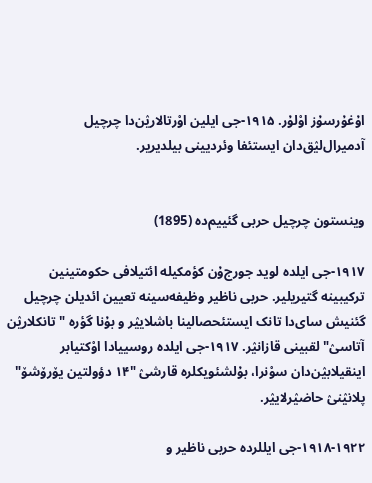اۇغۇرسۇز اوْلۇر. ۱۹۱۵-جی ایلین اوْرتالارؽن‌دا چرچیل آدمیرال‌لؽق‌دان ایستئفا وئردیینی بیلدیریر.


وینستون چرچیل حربی گئییم‌ده (1895)

۱۹۱۷-جی ایلده لوید جورج‌ۇن کؤمکیله ائتیلافی حکومتینین ترکیبینه گتیریلیر. حربی ناظیر وظیفه‌سینه تعیین ائدیلن چرچیل گئنیش سای‌دا تانک ایستئحصالینا باشلایؽر و بۇنا گؤره "تانکلارؽن آتاسؽ" لقبینی قازانؽر. ۱۹۱۷-جی ایلده روسییادا اوْکتیابر اینقیلابؽن‌دان سوْنرا، بۇلشئویکلره قارشؽ "۱۴ دؤولتین یۆرۆشۆ" پلانؽنؽ حاضؽرلایؽر.

۱۹۱۸-۱۹۲۲-جی ایللرده حربی ناظیر و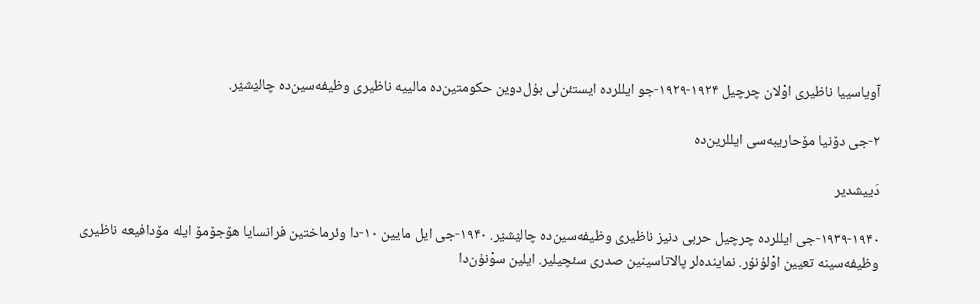آویاسییا ناظیری اوْلان چرچیل ۱۹۲۴-۱۹۲۹-جو ایللرده ایستئن‌لی بۇل‌دوین حکومتین‌ده مالییه ناظیری وظیفه‌سین‌ده چالؽشؽر.

۲-جی دۆنیا مۆحاریبه‌سی ایللرین‌ده

دَییشدیر

۱۹۳۹-۱۹۴۰-جی ایللرده چرچیل حربی دنیز ناظیری وظیفه‌سین‌ده چالؽشؽر. ۱۹۴۰-جی ایل مایین ۱۰-دا وئرماختین فرانسایا هۆجۆمۆ ایله مۆدافیعه ناظیری وظیفه‌سینه تعیین اوْلۇنۇر. نماینده‌لر پالاتاسینین صدری سئچیلیر. ایلین سوْنۇن‌دا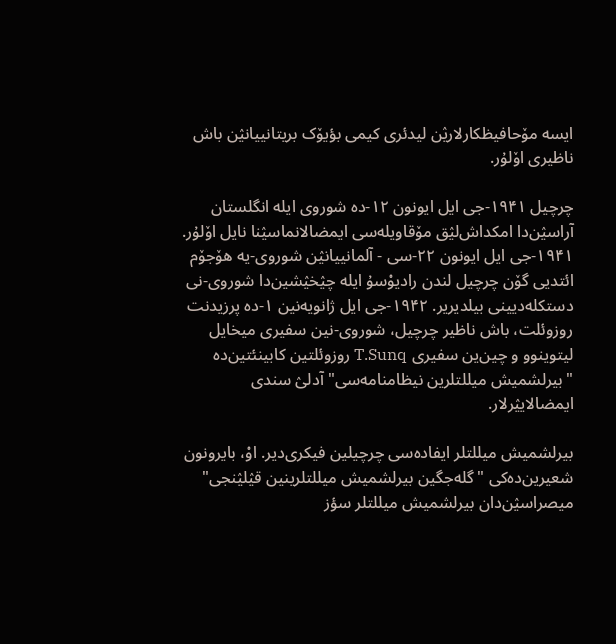ایسه مۆحافیظکارلارؽن لیدئری کیمی بؤیۆک بریتانییانؽن باش ناظیری اۆلۇر.

چرچیل ۱۹۴۱-جی ایل ایونون ۱۲-ده شوروی ایله انگلستان آراسؽن‌دا امکداش‌لؽق مۆقاویله‌سی ایمضالانماسؽنا نایل اۆلۇر. ۱۹۴۱-جی ایل ایونون ۲۲-سی - آلمانییانؽن شوروی-یه هۆجۆم ائتدیی گۆن چرچیل لندن رادیوْسۇ ایله چؽخؽشین‌دا شوروی-نی دستکله‌دیینی بیلدیریر. ۱۹۴۲-جی ایل ژانویه‌نین ۱-ده پرزیدنت روزوئلت، باش ناظیر چرچیل، شوروی-نین سفیری میخایل لیتوینوو و چین‌ین سفیری T.Sunq روزوئلتین کابینئتین‌ده "بیرلشمیش میللتلرین نیظامنامه‌سی" آدلؽ سندی ایمضالایؽرلار.

بیرلشمیش میللتلر ایفاده‌سی چرچیلین فیکری‌دیر. اوْ، بایرونون شعیرین‌ده‌کی "گله‌جگین بیرلشمیش میللتلرینین قؽلؽنجی" میصراسؽن‌دان بیرلشمیش میللتلر سؤز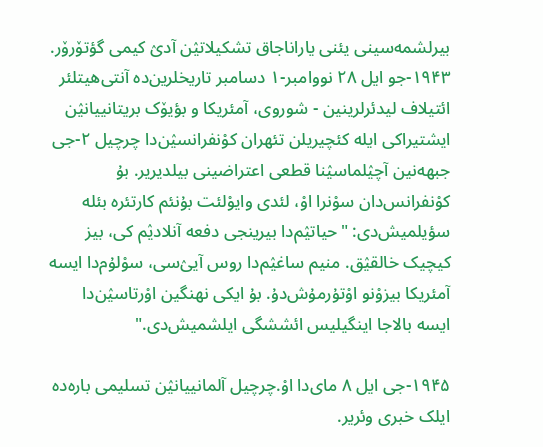بیرلشمه‌سینی یئنی یاراناجاق تشکیلاتؽن آدؽ کیمی گؤتۆرۆر. ۱۹۴۳-جو ایل ۲۸ نووامبر-۱ دسامبر تاریخلرین‌ده آنتی‌هیتلئر ائتیلاف لیدئرلرینین - شوروی، آمئریکا و بؤیۆک بریتانییانؽن ایشتیراکی ایله کئچیریلن تئهران کوْنفرانسؽن‌دا چرچیل ۲-جی جبهه‌نین آچؽلماسؽنا قطعی اعتراضینی بیلدیریر. بۇ کوْنفرانس‌دان سوْنرا اوْ، لئدی وایوْلئت بۇنئم کارتئره بئله سؤیلمیش‌دی: "حیاتؽم‌دا بیرینجی دفعه آنلادؽم کی، بیز کیچیک خالقؽق. منیم ساغؽم‌دا روس آیؽ‌سی، سوْلۇم‌دا ایسه آمئریکا بیزوْنو اوْتۇرمۇش‌دۇ. بۇ ایکی نهنگین اوْرتاسؽن‌دا ایسه بالاجا اینگیلیس ائششگی ایلشمیش‌دی."

۱۹۴۵-جی ایل ۸ مای‌دا اوْ.چرچیل آلمانییانؽن تسلیمی باره‌ده ایلک خبری وئریر.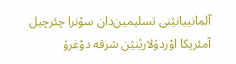آلمانییانؽنی تسلیمین‌دان سوْنرا چئرچیل آمئریکا اوْردۇلارؽنؽن شرقه دوْغرۇ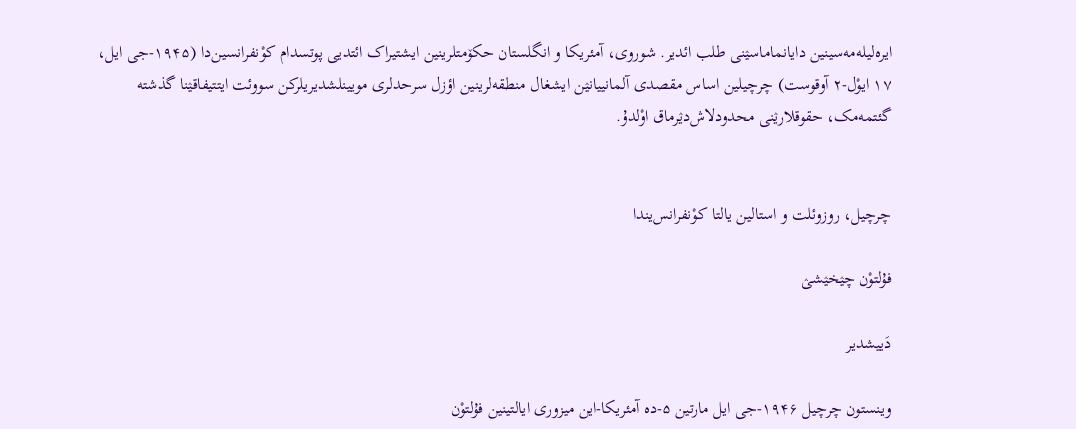ایر‌ه‌لیله‌مه‌سینین دایانماماسؽنی طلب ائدیر. شوروی، آمئریکا و انگلستان حکۆمتلرینین ایشتیراک ائتدیی پوتسدام کوْنفرانسین‌دا (۱۹۴۵-جی ایل، ۱۷ ایوْل-۲ آوقوست) چرچیلین اساس مقصدی آلمانییانؽن ایشغال منطقه‌لرینین اؤزل سرحدلری مویینلشدیریلرکن سووئت ایتتیفاقؽنا گذشته گئتمه‌مک، حقوقلارؽنی محدودلاش‌دؽرماق اوْلدۇ.


چرچیل، روزوئلت و استالین یالتا کوْنفرانس‌یندا

فۇلتوْن چؽخؽشؽ

دَییشدیر

وینستون چرچیل ۱۹۴۶-جی ایل مارتین ۵-ده آمئریکا-این میزوری ایالتینین فۇلتوْن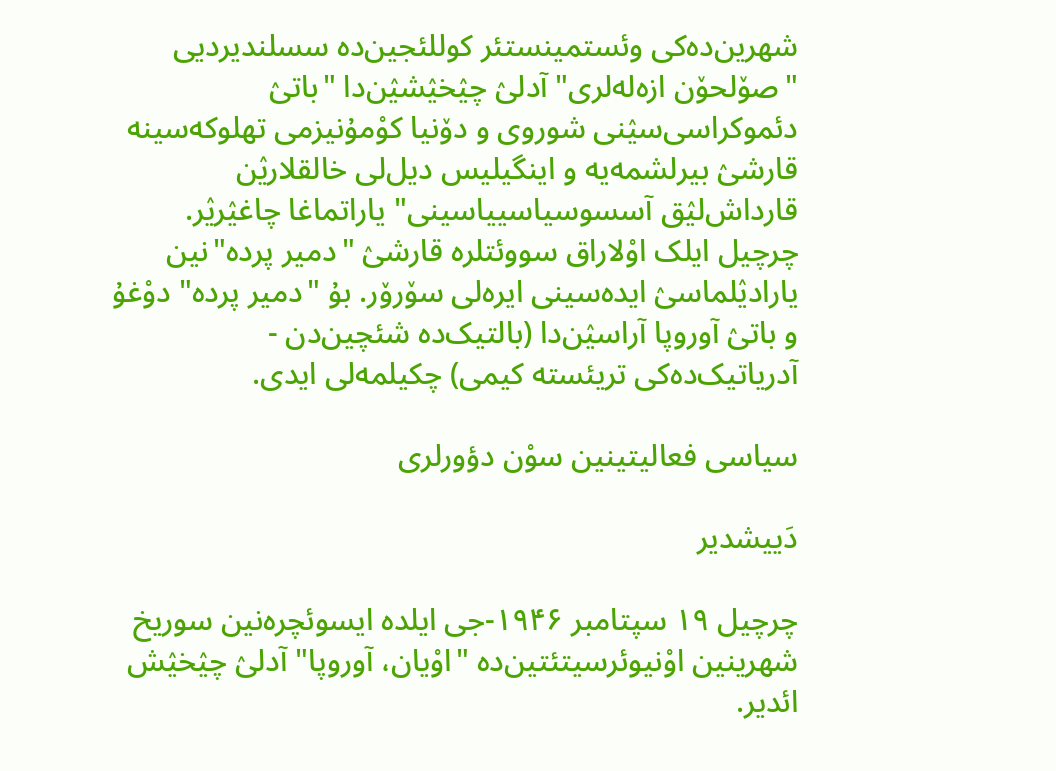شهرین‌ده‌کی وئستمینستئر کوللئجین‌ده سسلندیردیی "صۆلحۆن از‌ه‌له‌لری" آدلؽ چؽخؽشؽن‌دا "باتؽ دئموکراسی‌سؽنی شوروی و دۆنیا کوْمۇنیزمی تهلوکه‌سینه قارشؽ بیرلشمه‌یه و اینگیلیس دیل‌لی خالقلارؽن قارداش‌لؽق آسسوسیاسییاسینی" یاراتماغا چاغؽرؽر. چرچیل ایلک اوْلاراق سووئتلره قارشؽ "دمیر پرده"نین یارادؽلماسؽ ایده‌سینی ایر‌ه‌لی سۆرۆر. بۇ "دمیر پرده" دوْغۇ و باتؽ آوروپا آراسؽن‌دا (بالتیک‌ده شئچین‌دن - آدریاتیک‌ده‌کی تریئسته کیمی) چکیلمه‌لی ایدی.

سیاسی فعالیتینین سوْن دؤورلری

دَییشدیر

چرچیل ۱۹ سپتامبر ۱۹۴۶-جی ایلده ایسوئچره‌نین سوریخ شهرینین اوْنیوئرسیتئتین‌ده "اوْیان، آوروپا" آدلؽ چؽخؽش ائدیر.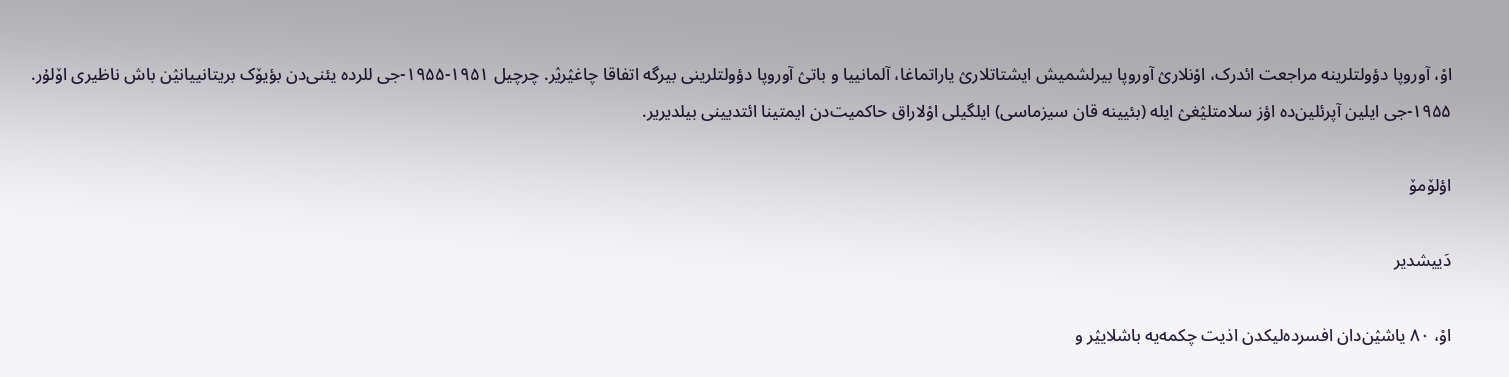اوْ، آوروپا دؤولتلرینه مراجعت ائد‌رک، اوْنلارؽ آوروپا بیرلشمیش ایشتاتلارؽ یاراتماغا، آلمانییا و باتؽ آوروپا دؤولتلرینی بیرگه اتفاقا چاغؽرؽر. چرچیل ۱۹۵۱-۱۹۵۵-جی للرده یئنی‌دن بؤیۆک بریتانییانؽن باش ناظیری اۆلۇر. ۱۹۵۵-جی ایلین آپرئلین‌ده اؤز سلامتلؽغؽ ایله (بئیینه قان سیزماسی) ایلگیلی اوْلاراق حاکمیت‌دن ایمتینا ائتدیینی بیلدیریر.

اؤلۆمۆ

دَییشدیر

اوْ، ۸۰ یاشؽن‌دان افسرده‌لیکدن اذیت چکمه‌یه باشلایؽر و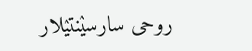روحی سارسؽنتؽلار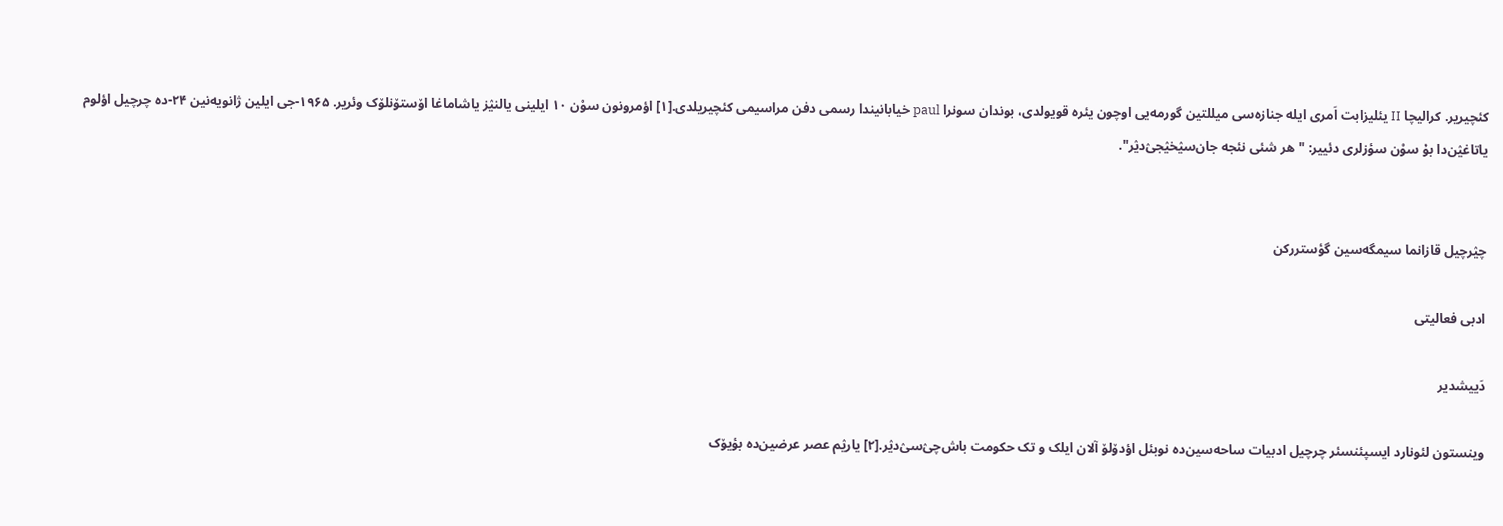کئچیریر. کرالیچا II یئلیزابت اَمری ایله جنازه‌سی میللتین گورمه‌یی اوچون یئره قویولدی، بوندان سونرا paul خیابانیندا رسمی دفن مراسیمی کئچیریلدی.[۱] اؤمرونون سوْن ۱۰ ایلینی یالنؽز یاشاماغا اۆستۆنلۆک وئریر. ۱۹۶۵-جی ایلین ژانویه‌نین ۲۴-ده چرچیل اؤلوم یاتاغؽن‌دا بۇ سوْن سؤزلری دئییر: "هر شئی نئجه جان‌سؽخؽجؽ‌دؽر".


چؽرچیل قازانما سیمگه‌سین گؤستررکن

ادبی فعالیتی

دَییشدیر

وینستون لئونارد ایسپئنسئر چرچیل ادبیات ساحه‌سین‌ده نوبئل اؤدۆلۆ آلان ایلک و تک حکومت باش‌چؽ‌سؽ‌دؽر.[۲] یارؽم عصر عرضین‌ده بؤیۆک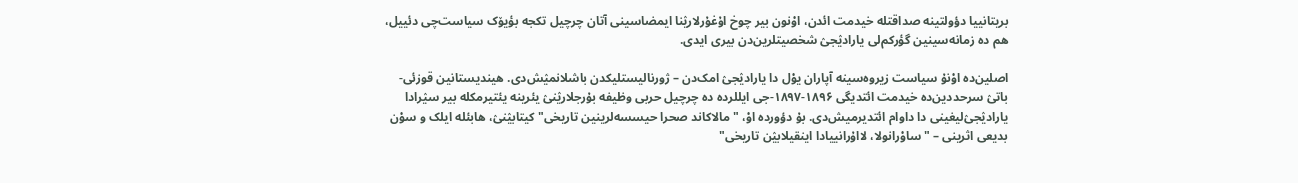بریتانییا دؤولتینه صداقتله خیدمت ائد‌ن، اوْنون بیر چوخ اۇغۇرلارؽنا ایمضاسینی آتان چرچیل تکجه بؤیۆک سیاست‌چی دئییل، هم ده زمانه‌سینین گؤرکم‌لی یارادؽجؽ شخصیتلرین‌دن بیری ایدی.

اصلین‌ده اوْنۇ سیاست زیروه‌سینه آپاران یوْل دا یارادؽجؽ امک‌دن – ژورنالیستلیکدن باشلانمؽش‌دی. هیندیستانین قوزئی-باتؽ سرحددین‌ده خیدمت ائتدیگی ۱۸۹۶-۱۸۹۷-جی ایللرده ده چرچیل حربی وظیفه بۇرجلارؽنؽ یئرینه یئتیرمکله بیر سؽرادا یارادؽجؽ‌لیغینی دا داوام ائتدیرمیش‌دی. بۇ دؤورده اوْ، "مالاکاند صحرا حیسسه‌لرینین تاریخی" کیتابؽنؽ، هابئله ایلک و سوْن بدیعی اثرینی – "ساوْرانولا، لااۇرانییادا اینقیلابؽن تاریخی"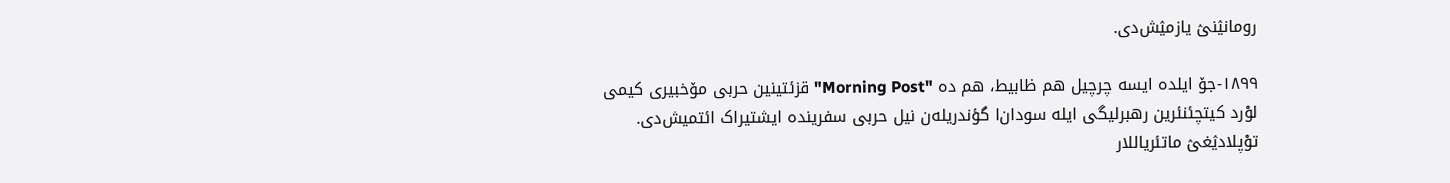رومانؽنؽ یازمؽش‌دی.

۱۸۹۹-جۆ ایلده ایسه چرچیل هم ظابیط، هم ده "Morning Post" قزئتینین حربی مۆخبیری کیمی لوْرد کیتچئنئرین رهبرلیگی ایله سودان‌ا گؤندریله‌ن نیل حربی سفرینده ایشتیراک ائتمیش‌دی. توْپلادؽغؽ ماتئریاللار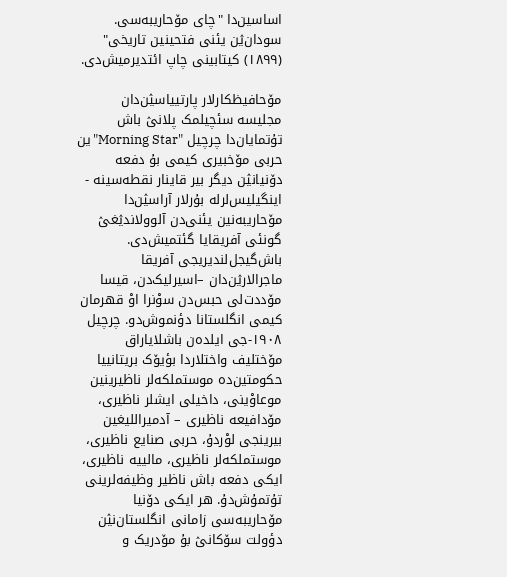اساسین‌دا "چای مۆحاریبه‌سی. سودان‌ؽن یئنی فتحینین تاریخی" (۱۸۹۹) کیتابینی چاپ ائتدیرمیش‌دی.

مۆحافیظکارلار پارتییاسؽن‌دان مجلیسه سئچیلمک پلانؽ باش تۇتمایان‌دا چرچیل "Morning Star"ین حربی مۆخبیری کیمی بۇ دفعه دۆنیانؽن دیگر بیر قاینار نقطه‌سینه - اینگیلیس‌لرله بۇرلار آراسؽن‌دا مۆحاریبه‌نین یئنی‌دن آلوولاندؽغؽ گونئی آفریقایا گئتمیش‌دی. باش‌گیجل‌لندیریجی آفریقا ماجرالارؽن‌دان –اسیرلیک‌دن، قیسا مۆددت‌لی حبس‌دن سوْنرا اوْ قهر‌مان کیمی انگلستانا دؤنموش‌دو. چرچیل ۱۹۰۸-جی ایلده‌ن باشلایاراق مۆختلیف واختلاردا بؤیۆک بریتانییا حکومتین‌ده موستملکه‌لر ناظیرینین موعاوْینی، داخیلی ایشلر ناظیری، مۆدافیعه ناظیری – آدمیراللیغین بیرینجی لوْردۇ، حربی صنایع ناظیری، موستملکه‌لر ناظیری، مالییه ناظیری، ایکی دفعه باش ناظیر وظیفه‌لرینی تۇتمۇش‌دۇ. هر ایکی دۆنیا مۆحاریبه‌سی زامانی انگلستان‌نؽن دؤولت سۆکانؽ بۇ مۆدریک و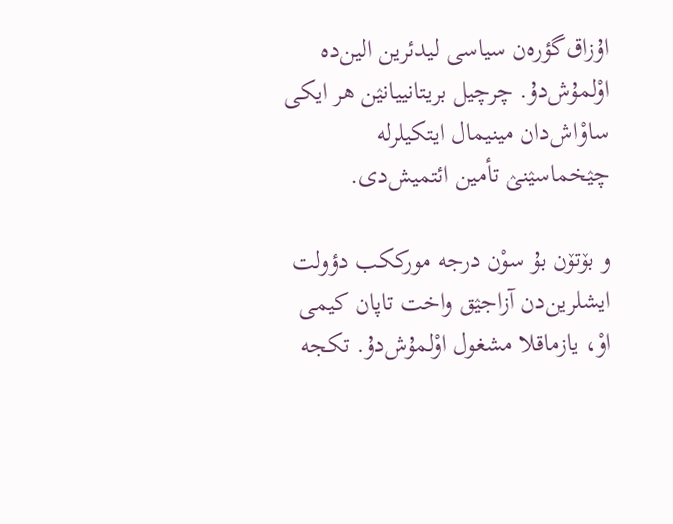اۇزاق‌گؤره‌ن سیاسی لیدئرین الین‌ده اوْلمۇش‌دۇ. چرچیل بریتانییانؽن هر ایکی ساوْاش‌دان مینیمال ایتکیلرله چؽخماسؽنؽ تأمین ائتمیش‌دی.

و بۆتۆن بۇ سوْن درجه مورککب دؤولت ایشلرین‌دن آزاجؽق واخت تاپان کیمی اوْ، یازماقلا مشغول اوْلمۇش‌دۇ. تکجه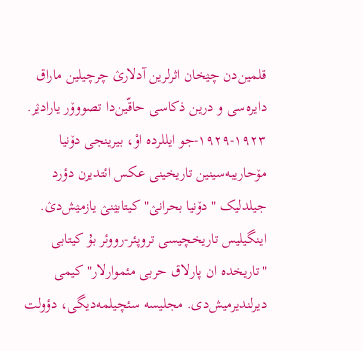قلمین‌دن چؽخان اثرلرین آدلارؽ چرچیلین ماراق دایره‌سی و درین ذکاسی حاقّین‌دا تصووۆر یارادؽر. ۱۹۲۳-۱۹۲۹-جو ایللرده اوْ، بیرینجی دۆنیا مۆحاریبه‌سینین تاریخینی عکس ائتدیر‌ن دؤرد جیلدلیک "دۆنیا بحرانؽ" کیتابؽنؽ یازمؽش‌دؽ. اینگیلیس تاریخچیسی تروپئر-رووئر بۇ کیتابی "تاریخده ان پارلاق حربی مئموارلار" کیمی دیرلندیرمیش‌دی. مجلیسه سئچیلمه‌دیگی، دؤولت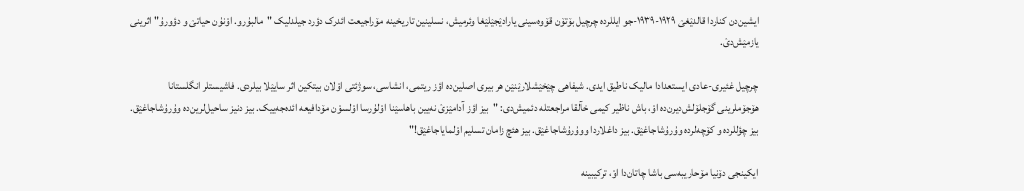ایشین‌دن کناردا قالدؽغؽ ۱۹۲۹-۱۹۳۹-جو ایللرده چرچیل بۆتۆن قۆوه‌سینی یارادؽجؽلؽغا وئرمیش، نسلینین تاریخینه مۆراجیعت ائد‌رک دؤرد جیلدلیک "مالبۇرو. اوْنۇن حیاتؽ و دؤورۇ" اثرینی یازمؽش‌دؽ.

چرچیل غئیری-عادی ایستعدادا مالیک ناطیق ایدی. شیفاهی چؽخؽشلارؽنؽن هر بیری اصلین‌ده اؤز ریتمی، انشاسی، سوژئتی اوْلان بیتکین اثر سایؽلا بیلردی. فاشیستلر انگلستانا هۆجۆملرینی گۆجلۆلش‌دیرن‌ده اوْ، باش ناظیر کیمی خآلقا مراجعتله دئمیش‌دی: "بیز اؤز آدامؽزؽ نه‌یین باهاسؽنا اوْلۇرسا اوْلسوْن مۆدافیعه ائده‌جه‌ییک. بیز دنیز ساحیل‌لرین‌ده وۇرۇشاجاغؽق. بیز چؤللرده و کۆچه‌لرده وۇرۇشاجاغؽق. بیز داغلاردا ووۇرۇشاجاغؽق. بیز هئچ زامان تسلیم اوْلمایاجاغؽق!"

ایکینجی دۆنیا مۆحاریبه‌سی باشا چاتان‌دا اوْ، ترکیبینه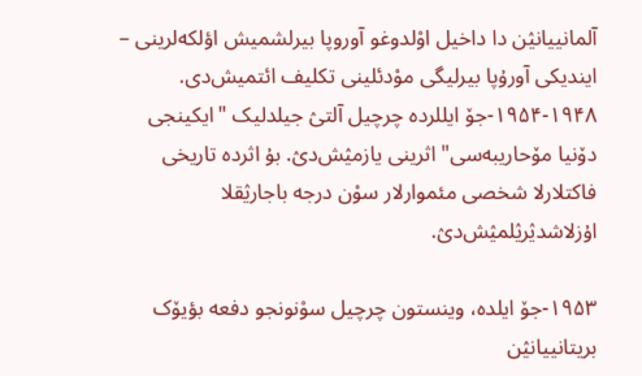آلمانییانؽن دا داخیل اوْلدوغو آوروپا بیرلشمیش اؤلکه‌لرینی – ایندیکی آورۇپا بیرلیگی موْدئلینی تکلیف ائتمیش‌دی. ۱۹۴۸-۱۹۵۴-جۆ ایللرده چرچیل آلتؽ جیلدلیک "ایکینجی دۆنیا مۆحاریبه‌سی" اثرینی یازمؽش‌دؽ. بۇ اثرده تاریخی فاکتلارلا شخصی مئموارلار سوْن درجه باجارؽقلا اۇزلاشدؽرؽلمؽش‌دؽ.

۱۹۵۳-جۆ ایلده، وینستون چرچیل سوْنونجو دفعه بؤیۆک بریتانییانؽن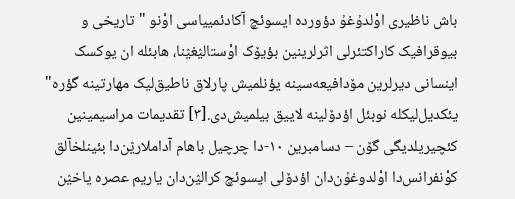باش ناظیری اوْلدۇغۇ دؤورده ایسوئچ آکادئمییاسی اوْنو "تاریخی و بیوقرافیک کاراکتئرلی اثرلرینین بؤیۆک اوْستالؽغؽنا، هابئله ان یوکسک اینسانی دیرلرین مۆدافیعه‌سینه یؤنلمیش پارلاق ناطیق‌لیک مهارتینه گؤره" یئکدیل‌لیکله نوبئل اؤدۆلینه لاییق بیلمیش‌دی.[۳] تقدیمات مراسیمینین کئچیریلدیگی گۆن – دسامبرین ۱۰-دا چرچیل باهام آداملارؽن‌دا بئینلخآلق کوْنفرانس‌دا اوْلدوغۇن‌دان اؤدۆلی ایسوئچ کرالؽن‌دان یاریم عصره یاخؽن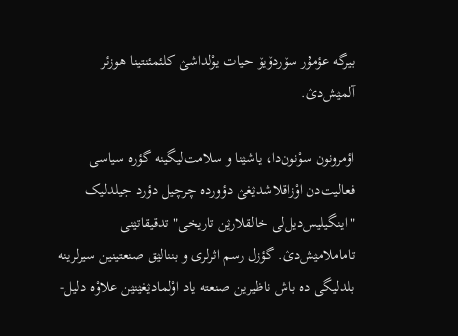بیرگه عؤمۇر سۆردۆیۆ حیات یوْلداشؽ کلئمئنتینا هوزئر آلمؽش‌دؽ.

اؤمرونون سوْنون‌دا، یاشؽنا و سلامت‌لیگینه گؤره سیاسی فعالیت‌دن اوْزاقلاشدؽغؽ دؤورده چرچیل دؤرد جیلدلیک "اینگیلیس‌دیل‌لی خالقلارؽن تاریخی" تدقیقاتؽنی تاماملامؽش‌دؽ. گؤزل رسم اثرلری و بننالؽق صنعتینین سیرلرینه بلدلیگی ده باش ناظیرین صنعته یاد اوْلمادؽغؽنؽن علاوْه دلیل-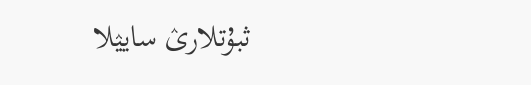ثبۇتلارؽ سایؽلا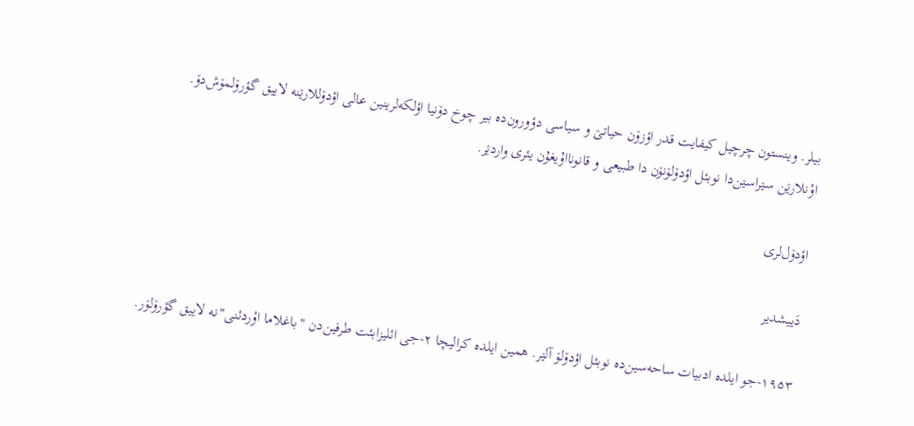بیلر. وینستون چرچیل کیفایت قدر اؤزۆن حیاتؽ و سیاسی دؤورون‌ده بیر چوخ دۆنیا اؤلکه‌لرینین عالی اؤدۆللارؽنه لاییق گؤرۆلمۆش‌دۆ. اوْنلارؽن سؽراسؽن‌دا نوبئل اؤدۆلۆنۆن دا طبیعی و قانونااۇیغۇن یئری واردؽر.

اؤدۆل‌لری

دَییشدیر

۱۹۵۳-جو ایلده ادبیات ساحه‌سین‌ده نوبئل اؤدۆلۆ آلؽر. همین ایلده کرالیچا ۲-جی ائلیزابئت طرفین‌دن "باغلاما اوْردئنی"نه لاییق گؤرۆلۆر.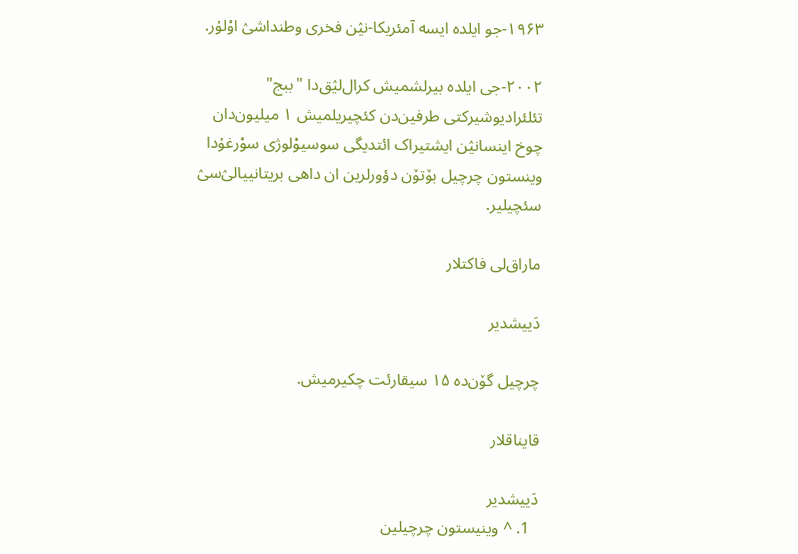۱۹۶۳-جو ایلده ایسه آمئریکا-نؽن فخری وطنداشؽ اوْلۇر.

۲۰۰۲-جی ایلده بیرلشمیش کرال‌لؽق‌دا "ببج" تئلئرادیوشیرکتی طرفین‌دن کئچیریلمیش ۱ میلیون‌دان چوخ اینسانؽن ایشتیراک ائتدیگی سوسیوْلوژی سوْرغۇدا وینستون چرچیل بۆتۆن دؤورلرین ان داهی بریتانییالؽ‌سؽ سئچیلیر.

ماراق‌لی فاکتلار

دَییشدیر

چرچیل گۆن‌ده ۱۵ سیقارئت چکیرمیش.

قایناقلار

دَییشدیر
  1. ^ وینیستون چرچیلین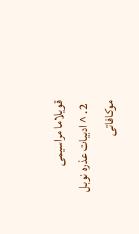قویلاما مراسیمی
  2. ^ ادبیات عذره نوبل موکافاتی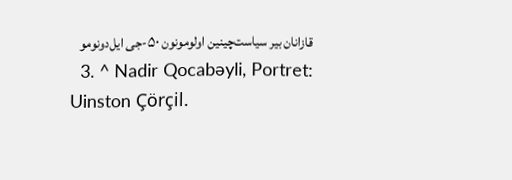قازانان بیر سیاست‌چینین اولومونون ۵۰-جی ایل‌دونومو
  3. ^ Nadir Qocabəyli, Portret: Uinston Çörçil.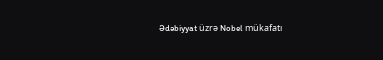Ədəbiyyat üzrə Nobel mükafatı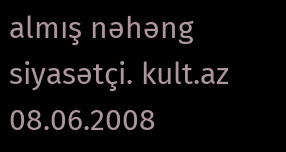almış nəhəng siyasətçi. kult.az 08.06.2008